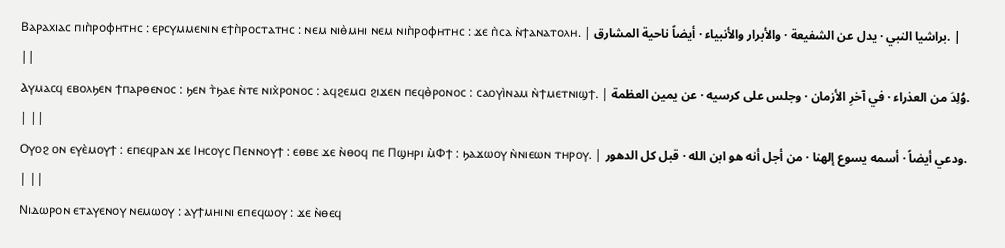Ⲃⲁⲣⲁⲭⲓⲁⲥ ⲡⲓⲡ̀ⲣⲟⲫⲏⲧⲏⲥ : ⲉⲣⲥⲩⲙⲙⲉⲛⲓⲛ ⲉϯⲡ̀ⲣⲟⲥⲧⲁⲧⲏⲥ : ⲛⲉⲙ ⲛⲓⲑ̀ⲙⲏⲓ ⲛⲉⲙ ⲛⲓⲡ̀ⲣⲟⲫⲏⲧⲏⲥ : ϫⲉ ⲡ̀ⲥⲁ ⲛ̀ϯⲁⲛⲁⲧⲟⲗⲏ. | براشيا النبي · يدل عن الشفيعة · والأبرار والأنبياء · أيضاً ناحية المشارق. | ||
Ⲁⲩⲙⲁⲥϥ ⲉⲃⲟⲗϧⲉⲛ ϯⲡⲁⲣⲑⲉⲛⲟⲥ : ϧⲉⲛ ⲧ̀ϧⲁⲉ ⲛ̀ⲧⲉ ⲛⲓⲭ̀ⲣⲟⲛⲟⲥ : ⲁϥϩⲉⲙⲥⲓ ϩⲓϫⲉⲛ ⲡⲉϥⲑ̀ⲣⲟⲛⲟⲥ : ⲥⲁⲟⲩⲓ̀ⲛⲁⲙ ⲛ̀ϯⲙⲉⲧⲛⲓϣϯ. | وُلِدَ من العذراء · في آخرِ الأزمان · وجلس على كرسيه · عن يمين العظمة. | ||
Ⲟⲩⲟϩ ⲟⲛ ⲉⲩⲉ̀ⲙⲟⲩϯ : ⲉⲡⲉϥⲣⲁⲛ ϫⲉ Ⲓⲏⲥⲟⲩⲥ Ⲡⲉⲛⲛⲟⲩϯ : ⲉⲑⲃⲉ ϫⲉ ⲛ̀ⲑⲟϥ ⲡⲉ Ⲡϣⲏⲣⲓ ⲙ̀Ⲫϯ : ϧⲁϫⲱⲟⲩ ⲛ̀ⲛⲓⲉⲱⲛ ⲧⲏⲣⲟⲩ. | ودعي أيضاً · أسمه يسوع إلهنا · من أجل أنه هو ابن الله · قبل كل الدهور. | ||
Ⲛⲓⲇⲱⲣⲟⲛ ⲉⲧⲁⲩⲉⲛⲟⲩ ⲛⲉⲙⲱⲟⲩ : ⲁⲩϯⲙⲏⲓⲛⲓ ⲉⲡⲉϥⲱⲟⲩ : ϫⲉ ⲛ̀ⲑⲉϥ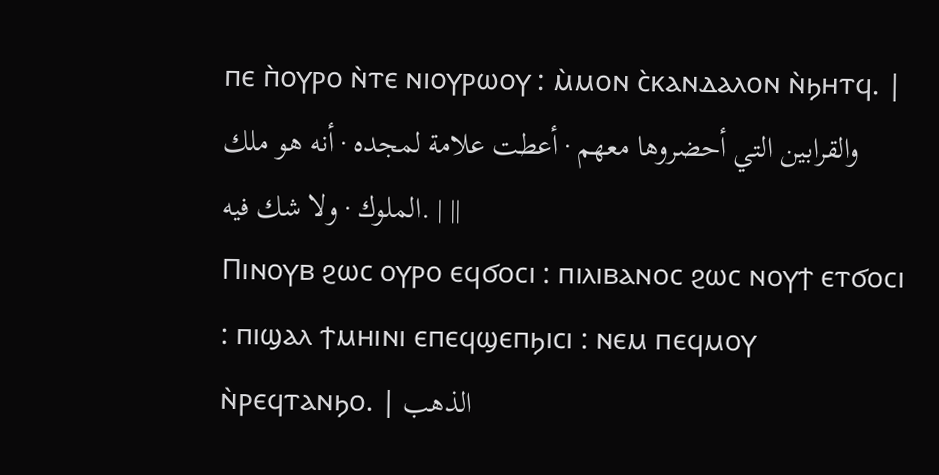ⲡⲉ ⲡ̀ⲟⲩⲣⲟ ⲛ̀ⲧⲉ ⲛⲓⲟⲩⲣⲱⲟⲩ : ⲙ̀ⲙⲟⲛ ⲥ̀ⲕⲁⲛⲇⲁⲗⲟⲛ ⲛ̀ϧⲏⲧϥ. | والقرابين التي أحضروها معهم · أعطت علامة لمجده · أنه هو ملك الملوك · ولا شك فيه. | ||
Ⲡⲓⲛⲟⲩⲃ ϩⲱⲥ ⲟⲩⲣⲟ ⲉϥϭⲟⲥⲓ : ⲡⲓⲗⲓⲃⲁⲛⲟⲥ ϩⲱⲥ ⲛⲟⲩϯ ⲉⲧϭⲟⲥⲓ : ⲡⲓϣⲁⲗ ϯⲙⲏⲓⲛⲓ ⲉⲡⲉϥϣⲉⲡϧⲓⲥⲓ : ⲛⲉⲙ ⲡⲉϥⲙⲟⲩ ⲛ̀ⲣⲉϥⲧⲁⲛϧⲟ. | الذهب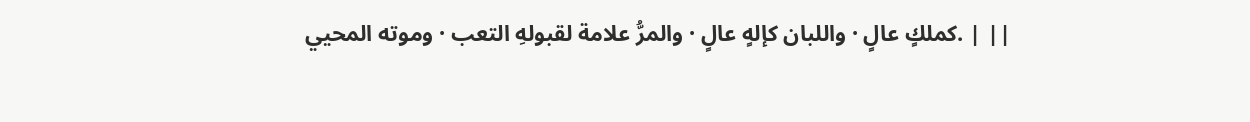كملكٍ عالٍ · واللبان كإلهٍ عالٍ · والمرُّ علامة لقبولهِ التعب · وموته المحيي. | ||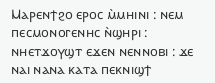Ⲙⲁⲣⲉⲛϯϩⲟ ⲉⲣⲟⲥ ⲙ̀ⲙⲏⲓⲛⲓ : ⲛⲉⲙ ⲡⲉⲥⲙⲟⲛⲟⲅⲉⲛⲏⲥ ⲛ̀ϣⲏⲣⲓ : ⲛⲏⲉⲧϫⲟⲩϣⲧ ⲉϫⲉⲛ ⲛⲉⲛⲛⲟⲃⲓ : ϫⲉ ⲛⲁⲓ ⲛⲁⲛⲁ ⲕⲁⲧⲁ ⲡⲉⲕⲛⲓϣϯ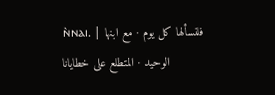ⲛ̀ⲛⲁⲓ. | فلنسألها كل يوم · مع ابنها الوحيد · المتطلع على خطايانا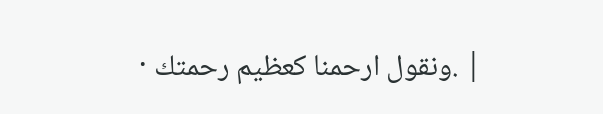· ونقول ارحمنا كعظيم رحمتك. |